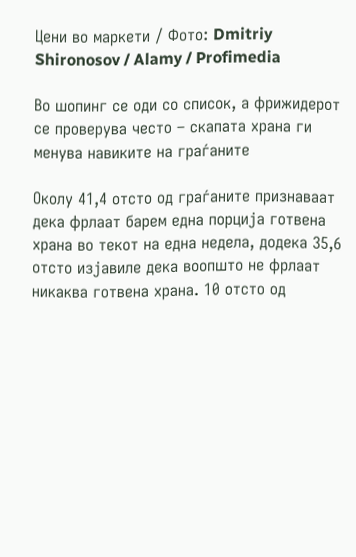Цени во маркети / Фото: Dmitriy Shironosov / Alamy / Profimedia

Во шопинг се оди со список, а фрижидерот се проверува често – скапата храна ги менува навиките на граѓаните

Околу 41,4 отсто од граѓаните признаваат дека фрлаат барем една порција готвена храна во текот на една недела, додека 35,6 отсто изјавиле дека воопшто не фрлаат никаква готвена храна. 10 отсто од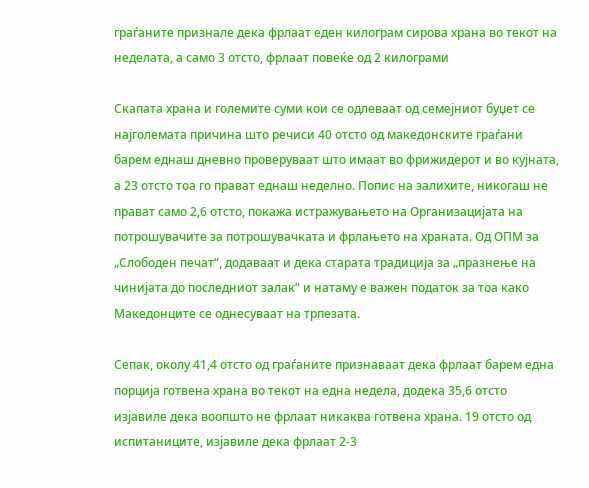граѓаните признале дека фрлаат еден килограм сирова храна во текот на неделата, а само 3 отсто, фрлаат повеќе од 2 килограми

Скапата храна и големите суми кои се одлеваат од семејниот буџет се најголемата причина што речиси 40 отсто од македонските граѓани барем еднаш дневно проверуваат што имаат во фрижидерот и во кујната, а 23 отсто тоа го прават еднаш неделно. Попис на залихите, никогаш не прават само 2,6 отсто, покажа истражувањето на Организацијата на потрошувачите за потрошувачката и фрлањето на храната. Од ОПМ за „Слободен печат“, додаваат и дека старата традиција за „празнење на чинијата до последниот залак“ и натаму е важен податок за тоа како Македонците се однесуваат на трпезата.

Сепак, околу 41,4 отсто од граѓаните признаваат дека фрлаат барем една порција готвена храна во текот на една недела, додека 35,6 отсто изјавиле дека воопшто не фрлаат никаква готвена храна. 19 отсто од испитаниците, изјавиле дека фрлаат 2-3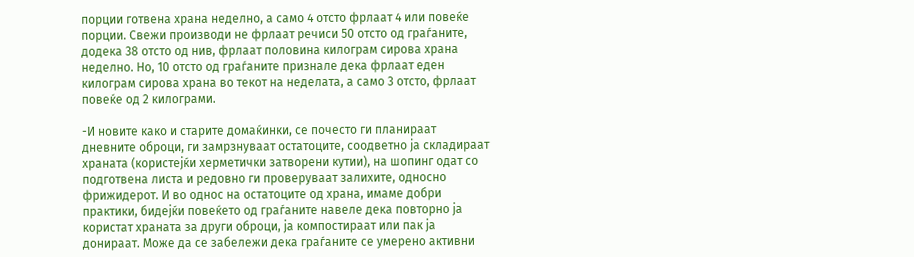порции готвена храна неделно, а само 4 отсто фрлаат 4 или повеќе порции. Свежи производи не фрлаат речиси 50 отсто од граѓаните, додека 38 отсто од нив, фрлаат половина килограм сирова храна неделно. Но, 10 отсто од граѓаните признале дека фрлаат еден килограм сирова храна во текот на неделата, а само 3 отсто, фрлаат повеќе од 2 килограми.

-И новите како и старите домаќинки, се почесто ги планираат дневните оброци, ги замрзнуваат остатоците, соодветно ја складираат храната (користејќи херметички затворени кутии), на шопинг одат со подготвена листа и редовно ги проверуваат залихите, односно фрижидерот. И во однос на остатоците од храна, имаме добри практики, бидејќи повеќето од граѓаните навеле дека повторно ја користат храната за други оброци, ја компостираат или пак ја донираат. Може да се забележи дека граѓаните се умерено активни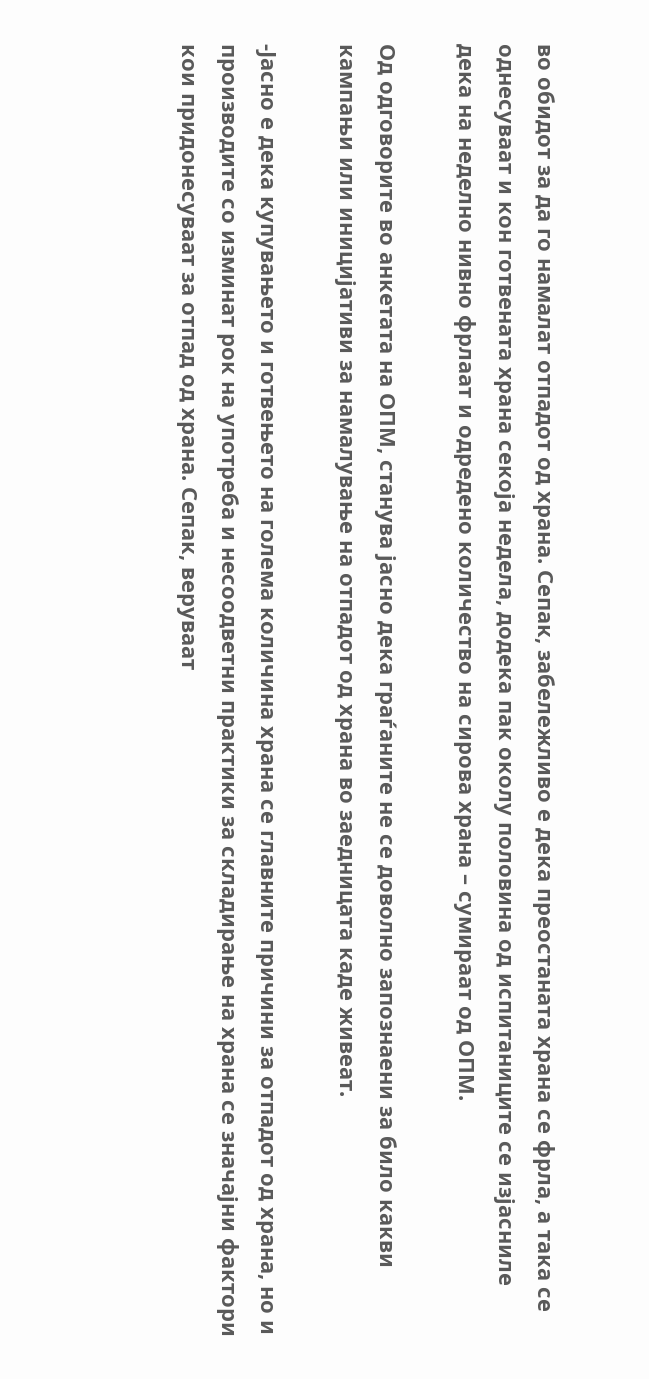во обидот за да го намалат отпадот од храна. Сепак, забележливо е дека преостаната храна се фрла, а така се однесуваат и кон готвената храна секоја недела, додека пак околу половина од испитаниците се изјасниле дека на неделно нивно фрлаат и одредено количество на сирова храна – сумираат од ОПМ.

Од одговорите во анкетата на ОПМ, станува јасно дека граѓаните не се доволно запознаени за било какви кампањи или иницијативи за намалување на отпадот од храна во заедницата каде живеат.

-Јасно е дека купувањето и готвењето на голема количина храна се главните причини за отпадот од храна, но и производите со изминат рок на употреба и несоодветни практики за складирање на храна се значајни фактори кои придонесуваат за отпад од храна. Сепак, веруваат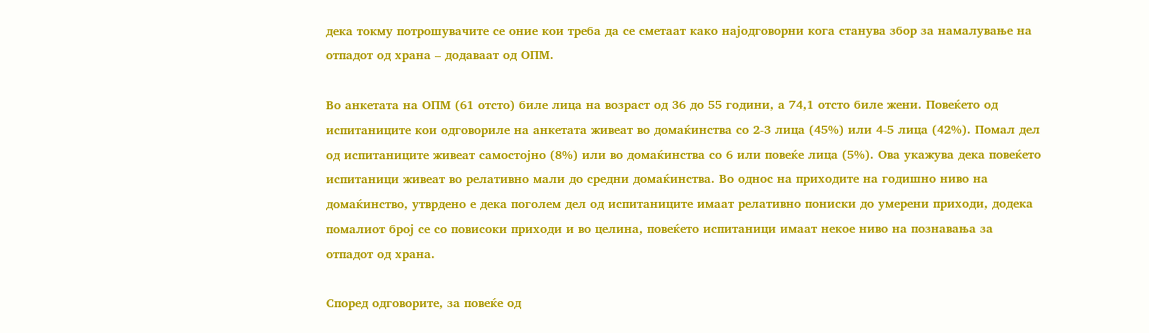дека токму потрошувачите се оние кои треба да се сметаат како најодговорни кога станува збор за намалување на отпадот од храна – додаваат од ОПМ.

Во анкетата на ОПМ (61 отсто) биле лица на возраст од 36 до 55 години, а 74,1 отсто биле жени. Повеќето од испитаниците кои одговориле на анкетата живеат во домаќинства со 2-3 лица (45%) или 4-5 лица (42%). Помал дел од испитаниците живеат самостојно (8%) или во домаќинства со 6 или повеќе лица (5%). Ова укажува дека повеќето испитаници живеат во релативно мали до средни домаќинства. Во однос на приходите на годишно ниво на домаќинство, утврдено е дека поголем дел од испитаниците имаат релативно пониски до умерени приходи, додека помалиот број се со повисоки приходи и во целина, повеќето испитаници имаат некое ниво на познавања за отпадот од храна.

Според одговорите, за повеќе од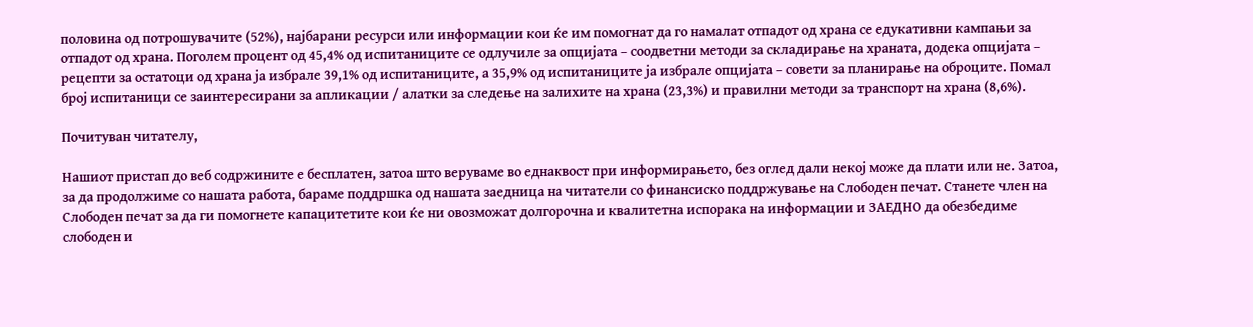половина од потрошувачите (52%), најбарани ресурси или информации кои ќе им помогнат да го намалат отпадот од храна се едукативни кампањи за отпадот од храна. Поголем процент од 45,4% од испитаниците се одлучиле за опцијата – соодветни методи за складирање на храната, додека опцијата – рецепти за остатоци од храна ја избрале 39,1% од испитаниците, а 35,9% од испитаниците ја избрале опцијата – совети за планирање на оброците. Помал број испитаници се заинтересирани за апликации / алатки за следење на залихите на храна (23,3%) и правилни методи за транспорт на храна (8,6%).

Почитуван читателу,

Нашиот пристап до веб содржините е бесплатен, затоа што веруваме во еднаквост при информирањето, без оглед дали некој може да плати или не. Затоа, за да продолжиме со нашата работа, бараме поддршка од нашата заедница на читатели со финансиско поддржување на Слободен печат. Станете член на Слободен печат за да ги помогнете капацитетите кои ќе ни овозможат долгорочна и квалитетна испорака на информации и ЗАЕДНО да обезбедиме слободен и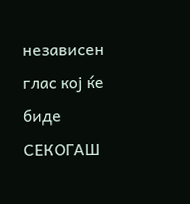независен глас кој ќе биде СЕКОГАШ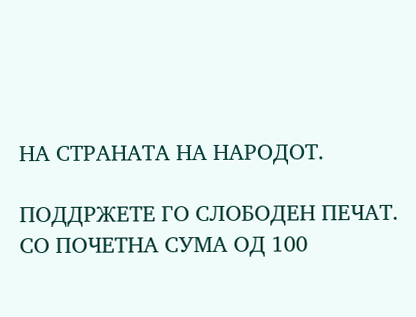НА СТРАНАТА НА НАРОДОТ.

ПОДДРЖЕТЕ ГО СЛОБОДЕН ПЕЧАТ.
СО ПОЧЕТНА СУМА ОД 100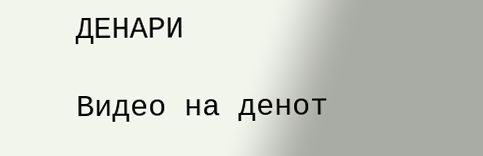ДЕНАРИ

Видео на денот